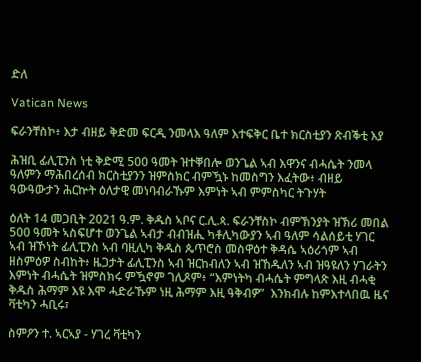ድለ

Vatican News

ፍራንቸስኮ፥ እታ ብዘይ ቅድመ ፍርዲ ንመላእ ዓለም እተፍቅር ቤተ ክርስቲያን ጽብቕቲ እያ

ሕዝቢ ፊሊፒንስ ነቲ ቅድሚ 500 ዓመት ዝተቐበሎ ወንጌል ኣብ እዋንና ብሓሴት ንመላ ዓለምን ማሕበረሰብ ክርስቲያንን ዝምስክር ብምዃኑ ከመስግን እፈትው፥ ብዘይ ዓውዓውታን ሕርኵት ዕለታዊ መነባብራኹም እምነት ኣብ ምምስካር ትጉሃት

ዕለት 14 መጋቢት 2021 ዓ.ም. ቅዱስ ኣቦና ር.ሊ.ጳ. ፍራንቸስኮ ብምኽንያት ዝኽሪ መበል 500 ዓመት ኣስፍሆተ ወንጌል ኣብታ ብብዝሒ ካቶሊካውያን ኣብ ዓለም ሳልሰይቲ ሃገር ኣብ ዝኾነት ፊሊፒንስ ኣብ ባዚሊካ ቅዱስ ጴጥሮስ መስዋዕተ ቅዳሴ ኣዕሪጎም ኣብ ዘስምዕዎ ስብከት፥ ዜጋታት ፊሊፒንስ ኣብ ዝርከብለን ኣብ ዝኸዱለን ኣብ ዝዓዩለን ሃገራትን እምነት ብሓሴት ዝምስክሩ ምዃኖም ገሊጾም፥ “እምነትካ ብሓሴት ምግላጽ እዚ ብሓቂ ቅዱስ ሕማም እዩ እሞ ሓድራኹም ነዚ ሕማም እዚ ዓቅብዎ”  እንክብሉ ከምእተላበዉ ዜና ቫቲካን ሓቢሩ፣

ስምዖን ተ. ኣርኣያ - ሃገረ ቫቲካን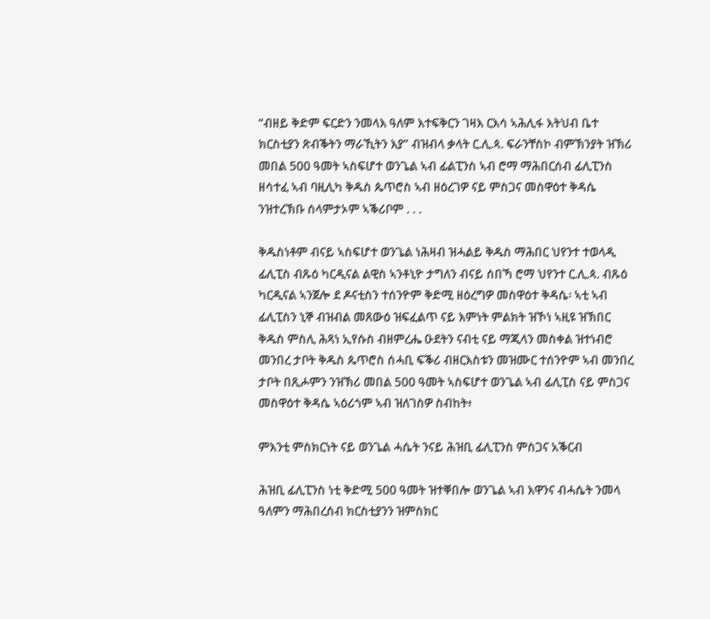“ብዘይ ቅድም ፍርድን ንመላእ ዓለም እተፍቅርን ገዛእ ርእሳ ኣሕሊፋ እትህብ ቤተ ክርስቲያን ጽብቕትን ማራኺትን እያ” ብዝብላ ቃላት ር.ሊ.ጳ. ፍራንቸስኮ ብምኽንያት ዝኽሪ መበል 500 ዓመት ኣስፍሆተ ወንጌል ኣብ ፊልፒንስ ኣብ ሮማ ማሕበርሰብ ፊሊፒንስ ዘሳተፈ ኣብ ባዚሊካ ቅዱስ ጴጥሮስ ኣብ ዘዕረገዎ ናይ ምስጋና መስዋዕተ ቅዳሴ ንዝተረኽቡ ሰላምታኦም ኣቕሪቦም . . .

ቅዱስነቶም ብናይ ኣስፍሆተ ወንጌል ነሕዛብ ዝሓልይ ቅዱስ ማሕበር ህየንተ ተወላዲ ፊሊፒስ ብጹዕ ካርዲናል ልዊስ ኣንቶኒዮ ታግለን ብናይ ሰበኻ ሮማ ህየንተ ር.ሊ.ጳ. ብጹዕ ካርዲናል ኣንጀሎ ደ ዶናቲስን ተሰንዮም ቅድሚ ዘዕረግዎ መስዋዕተ ቅዳሴ፡ ኣቲ ኣብ ፊሊፒስን ኒኞ ብዝብል መጸውዕ ዝፍፈልጥ ናይ እምነት ምልክት ዝኾነ ኣዚዩ ዝኽበር ቅዱስ ምስሊ ሕጻነ ኢየሱስ ብዘምረሔ ዑደትን ናብቲ ናይ ማጂላን መስቀል ዝተነብሮ መንበረ ታቦት ቅዱስ ጴጥሮስ ሰሓቢ ፍቕሪ ብዘርእስቱን መዝሙር ተሰንዮም ኣብ መንበረ ታቦት በጺሖምን ንዝኽሪ መበል 500 ዓመት ኣስፍሆተ ወንጌል ኣብ ፊሊፒስ ናይ ምስጋና መስዋዕተ ቅዳሴ ኣዕሪጎም ኣብ ዝለገስዎ ስብከት፥

ምእንቲ ምስክርነት ናይ ወንጌል ሓሴት ንናይ ሕዝቢ ፊሊፒንስ ምስጋና አቕርብ

ሕዝቢ ፊሊፒንስ ነቲ ቅድሚ 500 ዓመት ዝተቐበሎ ወንጌል ኣብ እዋንና ብሓሴት ንመላ ዓለምን ማሕበረሰብ ክርስቲያንን ዝምስክር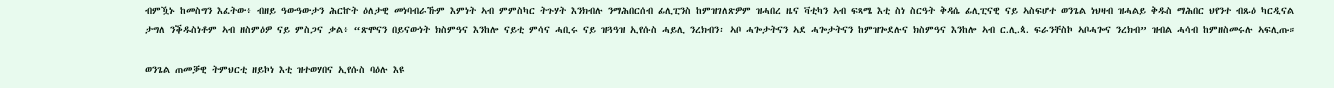ብምዃኑ ከመስግን እፈትው፥ ብዘይ ዓውዓውታን ሕርኵት ዕለታዊ መነባብራኹም እምነት ኣብ ምምስካር ትጉሃት እንክብሉ ንማሕበርሰብ ፊሊፒንስ ከምዝገለጽዎም ዝሓበረ ዜና ቫቲካን ኣብ ፍጻሜ እቲ ስነ ስርዓት ቅዳሴ ፊሊፒናዊ ናይ ኣስፍሆተ ወንጌል ነህዛብ ዝሓልይ ቅዱስ ማሕበር ህየንተ ብጹዕ ካርዲናል ታግለ ንቕዱስነቶም ኣብ ዘስምዕዎ ናይ ምስጋና ቃል፥ “ጽሞናን በይናውነት ክስምዓና እንከሎ ናይቲ ምሳና ሓቢሩ ናይ ዝጓዓዝ ኢየሱስ ሓይሊ ንረክብን፡ ኣቦ ሓጐታትናን ኣደ ሓጐታትናን ከምዝጐደሉና ክስምዓና እንከሎ ኣብ ር.ሊ.ጳ. ፍራንቸስኮ ኣቦሓጐና ንረክብ” ዝብል ሓሳብ ከምዘስመሩሉ ኣፍሊጡ።

ወንጌል ጠመቓዊ ትምህርቲ ዘይኮነ እቲ ዝተወሃበና ኢየሱስ ባዕሉ እዩ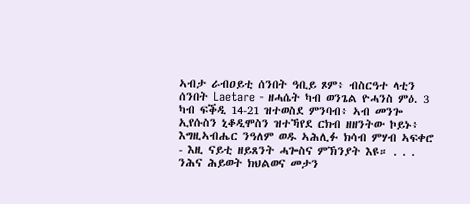ኣብታ ራብዐይቲ ሰንበት ዓቢይ ጾም፥ ብስርዓተ ላቲን ሰንበት Laetare - ዘሓሴት ካብ ወንጌል ዮሓንስ ምዕ. 3 ካብ ፍቕዲ 14-21 ዝተወስደ ምንባብ፥ ኣብ መንጐ ኢየሱስን ኒቆዲሞስን ዝተኻየደ ርክብ ዘዘንትው ኮይኑ፥ እግዚኣብሔር ንዓለም ወዱ ኣሕሊፉ ክሳብ ምሃብ ኣፍቀሮ - እዚ ናይቲ ዘይጸንት ሓጐስና ምኽንያት እዩ። . . . ንሕና ሕይወት ክህልወና መታን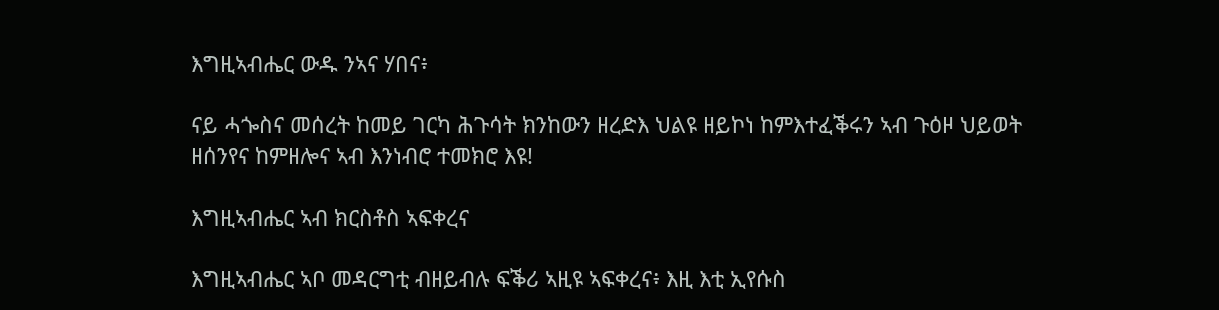እግዚኣብሔር ውዱ ንኣና ሃበና፥

ናይ ሓጐስና መሰረት ከመይ ገርካ ሕጉሳት ክንከውን ዘረድእ ህልዩ ዘይኮነ ከምእተፈቕሩን ኣብ ጉዕዞ ህይወት ዘሰንየና ከምዘሎና ኣብ እንነብሮ ተመክሮ እዩ!

እግዚኣብሔር ኣብ ክርስቶስ ኣፍቀረና

እግዚኣብሔር ኣቦ መዳርግቲ ብዘይብሉ ፍቕሪ ኣዚዩ ኣፍቀረና፥ እዚ እቲ ኢየሱስ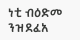ነቲ ብዕድመ ንዝደፈአ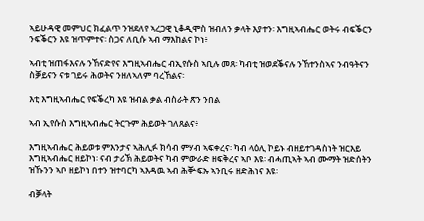ኣይሁዳዊ መምህር ክፈልጥ ንዝደለየ ኣረጋዊ ኒቆዲሞስ ዝብለን ቃላት እያተን፡ እግዚኣብሔር ወትሩ ብፍቕርን ንፍቕርን እዩ ዝጥምተና፡ ስጋና ለቢሱ ኣብ ማእከልና ኮነ፥

ኣብቲ ዝጠፋእናሉ ንኸናድየና እግዚኣብሔር ብኢየሱስ ኣቢሉ መጸ፡ ካብቲ ዝወደቕናሉ ንኸተንስኣና ንብዓትናን ስቓይናን ናቱ ገይሩ ሕወትና ንዘለኣለም ባረኸልና፡

እቲ እግዚኣብሔር የፍቕረካ እዩ ዝብል ቃል ብስራት ጽን ንበል

ኣብ ኢየሱስ እግዚኣብሔር ትርጉም ሕይወት ገለጸልና፥

እግዚኣብሔር ሕይወቱ ምእንታና ኣሕሊፉ ክሳብ ምሃብ ኣፍቀረና፡ ካብ ላዕሊ ኮይኑ ብዘይተገዳስነት ዝርእይ እግዚኣብሔር ዘይኮነ፡ ናብ ታሪኽ ሕይወትና ካብ ምውራድ ዘፍቅረና ኣቦ እዩ፡ ብሓጢኣት ኣብ ሙማት ዝድሰትን ዝኹንን ኣቦ ዘይኮነ በተን ዝተባርካ ኣእዳዉ ኣብ ሕቝፍኡ ኣንቢሩ ዘድሕነና እዩ፡

ብቓላት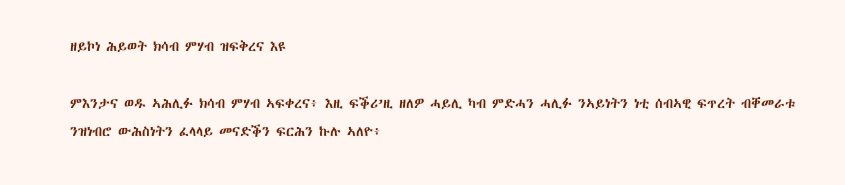ዘይኮነ ሕይወት ክሳብ ምሃብ ዝፍቅረና እዩ

ምእንታና ወዱ ኣሕሊፉ ክሳብ ምሃብ ኣፍቀረና፥ እዚ ፍቕሪ’ዚ ዘለዎ ሓይሊ ካብ ምድሓን ሓሊፉ ንኣይነትን ነቲ ሰብኣዊ ፍጥረት ብቐመራቱ ንዝነብሮ ውሕስነትን ፈላላይ መናድቕን ፍርሕን ኩሉ ኣለዮ፥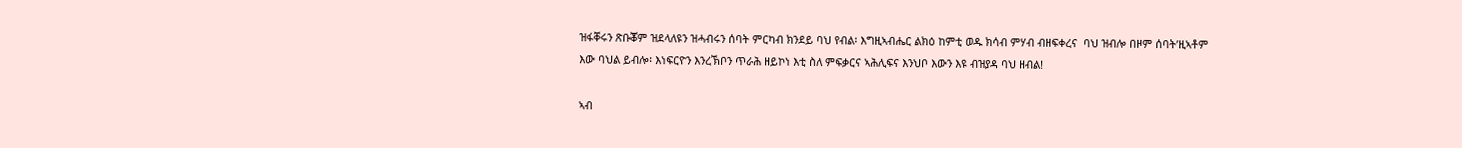ዝፋቐሩን ጽቡቖም ዝደላለዩን ዝሓብሩን ሰባት ምርካብ ክንደይ ባህ የብል፡ እግዚኣብሔር ልክዕ ከምቲ ወዱ ክሳብ ምሃብ ብዘፍቀረና  ባህ ዝብሎ በዞም ሰባት’ዚኣቶም እው ባህል ይብሎ፡ እነፍርዮን እንረኽቦን ጥራሕ ዘይኮነ እቲ ስለ ምፍቃርና ኣሕሊፍና እንህቦ እውን እዩ ብዝያዳ ባህ ዘብል!

ኣብ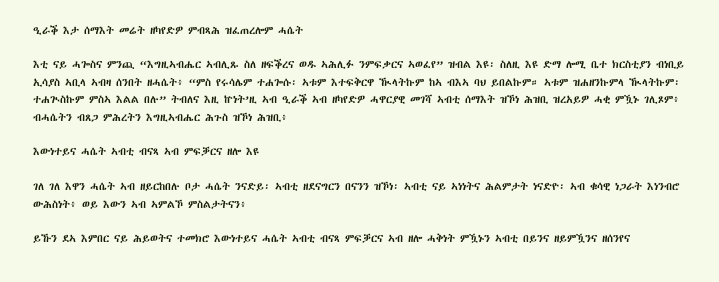ዒራቕ እታ ሰማእት መሬት ዘካየድዎ ምብጻሕ ዝፈጠረሎም ሓሴት

እቲ ናይ ሓጐስና ምንጪ “እግዚኣብሔር ኣብሊጹ ስለ ዘፍቕረና ወዱ ኣሕሊፉ ንምፍቃርና ኣወፈየ” ዝብል እዩ፡ ስለዚ እዩ ድማ ሎሚ ቤተ ክርስቲያን ብነቢይ ኢሳያስ ኣቢላ ኣብዛ ሰንበት ዘሓሴት፥ “ምስ የሩሳሌም ተሐጐሱ፡ ኣቱም እተፍቅርዋ ዂላትኩም ከኣ ብእኣ ባህ ይበልኩም። ኣቱም ዝሐዘንኩምላ ዂላትኩም፡ ተሐጒስኩም ምስኣ እልል በሉ” ትብለና እዚ ኵነት’ዚ ኣብ ዒራቕ ኣብ ዘካየድዎ ሓዋርያዊ መገሻ ኣብቲ ሰማእት ዝኾነ ሕዝቢ ዝረአይዎ ሓቂ ምዃኑ ገሊጾም፥ ብሓሴትን ብጸጋ ምሕረትን እግዚኣብሔር ሕጉስ ዝኾነ ሕዝቢ፥

እውነተይና ሓሴት ኣብቲ ብናጻ ኣብ ምፍቓርና ዘሎ እዩ

ገለ ገለ እዋን ሓሴት ኣብ ዘይርከበሉ ቦታ ሓሴት ንናድይ፡ ኣብቲ ዘደናግርን በናንን ዝኾነ፡ ኣብቲ ናይ ኣነነትና ሕልምታት ነናድዮ፡ ኣብ ቁሳዊ ነጋራት እነንብሮ ውሕስነት፥ ወይ እውን ኣብ ኣምልኾ ምስልታትናን፥

ይኹን ደኣ እምበር ናይ ሕይወትና ተመክሮ እውነተይና ሓሴት ኣብቲ ብናጻ ምፍቓርና ኣብ ዘሎ ሓቅነት ምዃኑን ኣብቲ በይንና ዘይምዃንና ዘሰንየና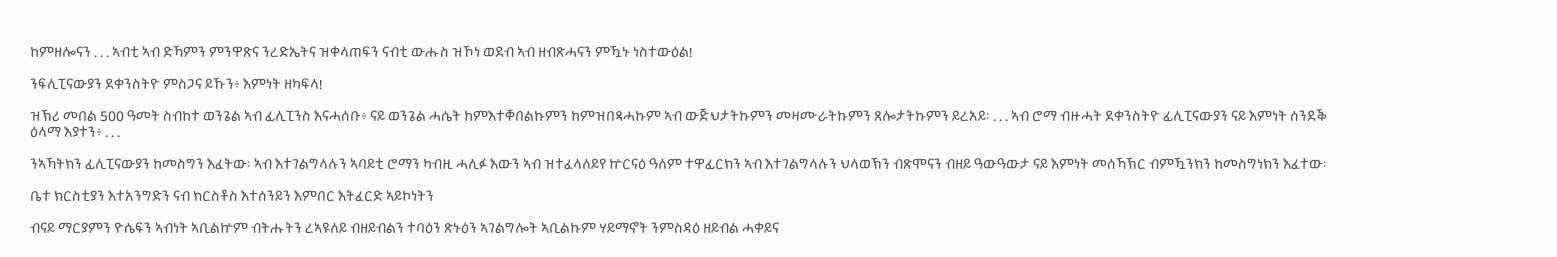ከምዘሎናን . . . ኣብቲ ኣብ ድኻምን ምንዋጽና ንረድኤትና ዝቀላጠፍን ናብቲ ውሑስ ዝኾነ ወደብ ኣብ ዘብጽሓናን ምዃኑ ነስተውዕል!

ንፍሊፒናውያን ደቀንስትዮ ምስጋና ይኹን፥ እምነት ዘካፍላ!

ዝኽሪ መበል 500 ዓመት ስብከተ ወንጌል ኣብ ፊሊፒንስ እናሓሰቡ፥ ናይ ወንጌል ሓሴት ከምእተቐበልኩምን ከምዝበጻሓኩም ኣብ ውጅህታትኩምን መዛሙራትኩምን ጸሎታትኩምን ይረአይ፡ . . . ኣብ ሮማ ብዙሓት ደቀንስትዮ ፊሊፒናውያን ናይ እምነት ሰንደቕ ዕላማ እያተን፥ . . .

ንኣኻትክን ፊሊፒናውያን ከመስግን እፈትው፡ ኣብ እተገልግላሉን ኣባይቲ ሮማን ካብዚ ሓሊፉ እውን ኣብ ዝተፈላለይየ ኵርናዕ ዓለም ተዋፊርክን ኣብ እተገልግላሉን ህላወኽን ብጽሞናን ብዘይ ዓውዓውታ ናይ እምነት መሰኻኽር ብምዃንክን ከመስግነክን እፈተው፡

ቤተ ክርስቲያን እተአንግድን ናብ ክርስቶስ እተሰንይን እምበር እትፈርድ ኣይኮነትን

ብናይ ማርያምን ዮሴፍን ኣብነት ኣቢልኵም ብትሑትን ረኣዩለይ ብዘይብልን ተባዕን ጽኑዕን ኣገልግሎት ኣቢልኩም ሃይማኖት ንምስዳዕ ዘይብል ሓቀይና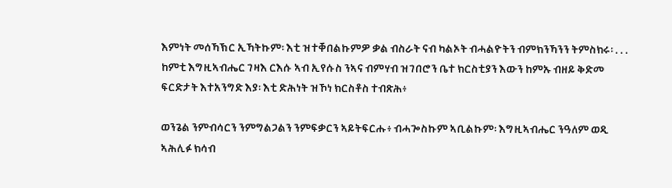እምነት መሰኻኽር ኢኻትኩም፡ እቲ ዝተቐበልኩምዎ ቃል ብስራት ናብ ካልኦት ብሓልዮትን ብምክንኻንን ትምስክሩ፡ . . . ከምቲ እግዚኣብሔር ገዛእ ርእሱ ኣብ ኢየሱስ ንኣና ብምሃብ ዝገበሮን ቤተ ክርስቲያን እውን ከምኡ ብዘይ ቅድመ ፍርድታት እተአንግድ እያ፡ እቲ ድሕነት ዝኾነ ክርስቶስ ተብጽሕ፥

ወንጌል ንምብሳርን ንምግልጋልን ንምፍቃርን ኣይትፍርሑ፥ ብሓጐስኩም ኣቢልኩም፡ እግዚኣብሔር ንዓለም ወዲ ኣሕሊፉ ክሳብ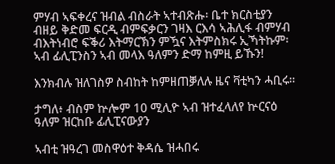ምሃብ ኣፍቀረና ዝብል ብስራት ኣተብጽሑ፡ ቤተ ክርስቲያን ብዘይ ቅድመ ፍርዲ ብምፍቃርን ገዛእ ርእሳ ኣሕሊፋ ብምሃብ ብእትነብሮ ፍቕሪ እትማርኽን ምዃና እትምስክሩ ኢኻትኩም፡ ኣብ ፊሊፒንስን ኣብ መላእ ዓለምን ድማ ከምዚ ይኹን!

እንክብሉ ዝለገስዎ ስብከት ከምዘጠቓለሉ ዜና ቫቲካን ሓቢሩ።

ታግለ፥ ብስም ኵሎም 10 ሚሊዮ ኣብ ዝተፈላለየ ኵርናዕ ዓለም ዝርከቡ ፊሊፒናውያን

ኣብቲ ዝዓረገ መስዋዕተ ቅዳሴ ዝሓበሩ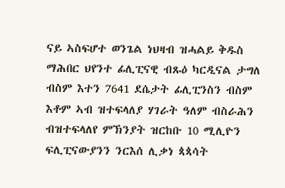ናይ ኣስፍሆተ ወንጌል ነህዛብ ዝሓልይ ቅዱስ ማሕበር ህየንተ ፊሊፒናዊ ብጹዕ ካርዲናል ታግለ ብስም እተን 7641 ደሴታት ፊሊፒንስን ብስም እቶም ኣብ ዝተፍላለያ ሃገራት ዓለም ብስራሕን ብዝተፍላለየ ምኽንያት ዝርከቡ 10 ሚሊዮን ፍሊፒናውያንን ንርእሰ ሊቃነ ጳጳሳት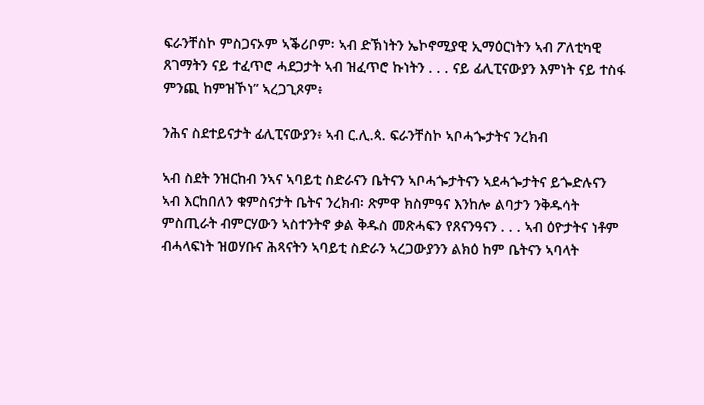ፍራንቸስኮ ምስጋናኦም ኣቕሪቦም፡ ኣብ ድኽነትን ኤኮኖሚያዊ ኢማዕርነትን ኣብ ፖለቲካዊ ጸገማትን ናይ ተፈጥሮ ሓደጋታት ኣብ ዝፈጥሮ ኩነትን . . . ናይ ፊሊፒናውያን እምነት ናይ ተስፋ ምንጪ ከምዝኾነ” ኣረጋጊጾም፥

ንሕና ስደተይናታት ፊሊፒናውያን፥ ኣብ ር.ሊ.ጳ. ፍራንቸስኮ ኣቦሓጐታትና ንረክብ

ኣብ ስደት ንዝርከብ ንኣና ኣባይቲ ስድራናን ቤትናን ኣቦሓጐታትናን ኣደሓጐታትና ይጐድሉናን ኣብ እርከበለን ቁምስናታት ቤትና ንረክብ፡ ጽምዋ ክስምዓና እንከሎ ልባታን ንቅዱሳት ምስጢራት ብምርሃውን ኣስተንትኖ ቃል ቅዱስ መጽሓፍን የጸናንዓናን . . . ኣብ ዕዮታትና ነቶም ብሓላፍነት ዝወሃቡና ሕጻናትን ኣባይቲ ስድራን ኣረጋውያንን ልክዕ ከም ቤትናን ኣባላት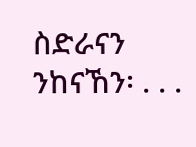ስድራናን ንከናኸን፡ . . .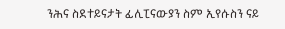ንሕና ስደተይናታት ፊሊፒናውያን ስም ኢየሱስን ናይ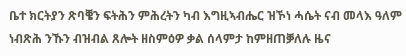ቤተ ክርትያን ጽባቔን ፍትሕን ምሕረትን ካብ እግዚኣብሔር ዝኾነ ሓሴት ናብ መላእ ዓለም ነብጽሕ ንኹን ብዝብል ጸሎት ዘስምዕዎ ቃል ሰላምታ ከምዘጠቓለሉ ዜና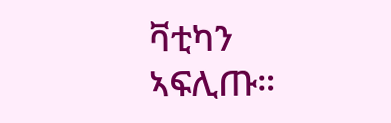ቫቲካን ኣፍሊጡ።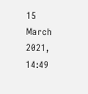15 March 2021, 14:49